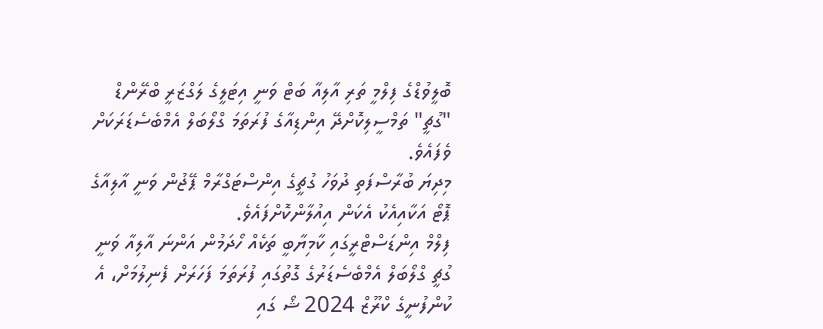ބޮލީވުޑްގެ ފިލްމީ ތަރި އާލިއާ ބަޓް ވަނީ އިޓަލީގެ ލަގްޒަރީ ބްރޭންޑް "ގުޗީ" ތަމްސީލިކޮށްދޭ އިންޑިއާގެ ފުރަތަމަ ގްލޯބަލް އެމްބެސެޑަރަކަށް ވެފައެވެ.
މިދިޔަ ބުރާސްފަތި ދުވަހު ގުޗީގެ އިންސްޓަގްރާމް ޕޭޖުން ވަނީ އާލިއާގެ ޕޮޓޯ އަކާއިއެކު އެކަން އިއުލާންކޮށްފައެވެ.
ފިލްމް އިންޑަސްޓްރީގައި ކާމިޔާބީ ތަކެއް ހޯދަމުން އަންނަ އާލިއާ ވަނީ ގުޗީ ގްލޯބަލް އެމްބެސެޑަރުގެ ގޮތުގައި ފުރަތަމަ ފަހަރަށް ފެނިލުމަށް، އެ ކުންފުނީގެ ކްރޫޒް 2024 ޝޯ ގައި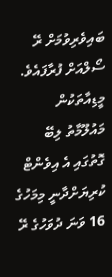ބައިވެރިވުމަށް ރޭ ސޯލްއަށް ފުރާފައެވެ.
މީޑިއާތަކުން މައުލޫމާތު ލިބޭ ގޮތުގައި އެ އިވެންޓް ކުރިޔަށްދާނީ މިމަހުގެ 16 ވަނަ ދުވަހުގެ ރޭ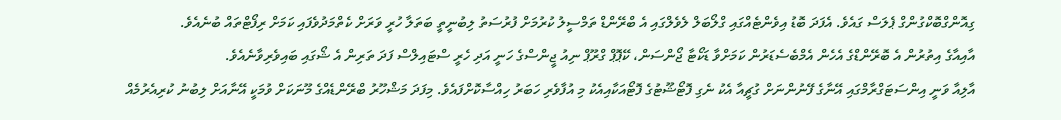ގިއޮންގްބޮކްގުންގް ޕެލަސް ގައެވެ. އެފަދަ ބޮޑު އިވެންޓެއްގައި ގްލޯބަލް ލެވެލްގައި އެ ބްރޭންޑް ތަމްސީލު ކުރުމަށް ފުރުސަތު ލިބުނީތީ ބަތަލާ ހުރީ ވަރަށް ކެތްމަދުވެފައި ކަމަށް ރިފޯޓްތައް ބުނެއެވެ.
އާއިއާގެ އިތުރުން އެ ބޮރޭންޑްގެ އެހެން އެމްބެސެޑަރުން ކަމަށްވާ ޑަކޯޓާ ޖޯންސަން، ކޭޕޮޕް ގްރޫޕް ނިއު ޖީންސްގެ ހަނީ އަދި ހެރީ ސްޓައިލްސް ފަދަ ތަރިން އެ ޝޯގައި ބައިވެރިވާނެއެވެ.
އާލިއާ ވަނީ އިންސަޓަގްރާމްގައި އޭނާގެ ފޭނުންނަށް ގުޗީއާ އެކު ނެގި ފޮޓޯޝޫޓުގެ ފޮޓޯއަކާއިއެކު މި އުފާވެރި ހަބަރު ހިއްސާކޮށްފައެވެ. މިފަދަ މަޝްހޫރު ބްރޭންޑެއްގެ މޫނަކަށް ވުމަކީ އޭނާއަށް ލިބުނު ކުރިއެރުމެއް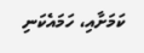ކަމަށާއި، ހަމައެކަނި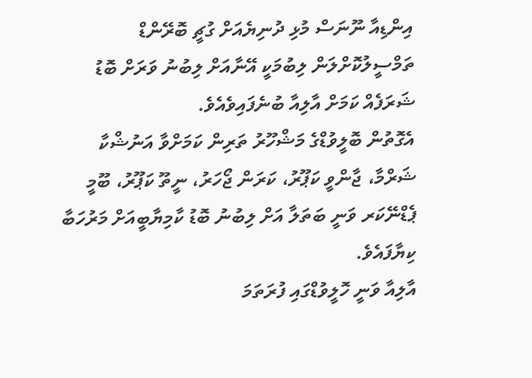އިންޑިއާ ނޫނަސް މުޅި ދުނިޔެއަށް ގުޗީ ބޮރޭންޑް ތަމްސީލުކޮށްލަން ލިބުމަކީ އޭނާއަށް ލިބުނު ވަރަށް ބޮޑު ޝަރަފެއް ކަމަށް އާލިއާ ބުނެފައިވެއެވެ.
އެގޮތުން ބޮލީވުޑްގެ މަޝްހޫރު ތަރިން ކަމަށްވާ އަނުޝްކާ ޝަރްމާ، ޖާންވީ ކަޕޫރު، ކަރަން ޖޯހަރު، ނީތޫ ކަޕޫރު، ބޫމީ ޕެޑްނޭކަރ ވަނީ ބަތަލާ އަށް ލިބުނު ބޮޑު ކާމިޔާބީއަށް މަރުހަބާ ކިޔާފައެވެ.
އާލިއާ ވަނީ ހޮލީވުޑްގައި ފުރަތަމަ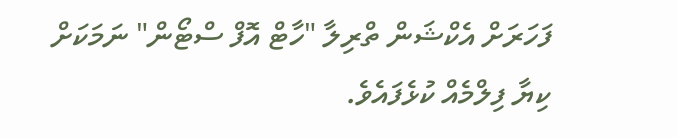ފަހަރަށް އެކްޝަން ތްރިލާ "ހާޓް އޮފް ސްޓޯން" ނަމަކަށް ކިޔާ ފިލްމެއް ކުޅެފައެވެ.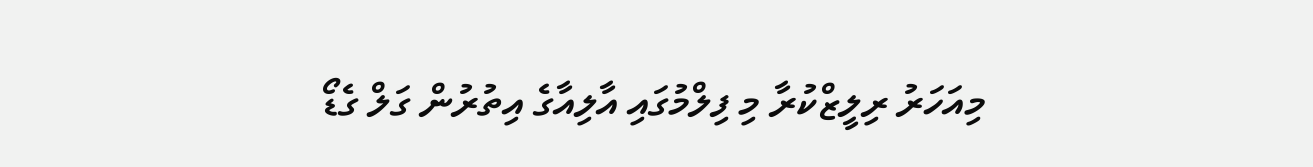މިއަހަރު ރިލީޒްކުރާ މި ފިލްމުގައި އާލިއާގެ އިތުރުން ގަލް ގެޑޯ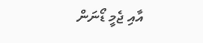އާއި ޖެމީ ޑޯނަން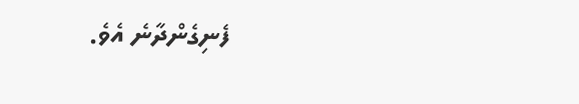ފެނިގެންދާނެ އެވެ.